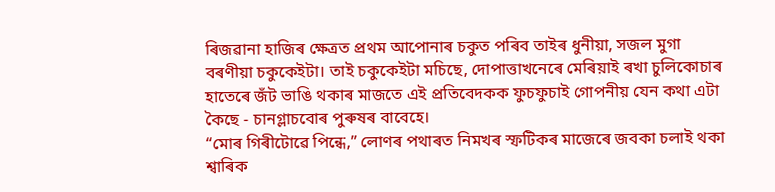ৰিজৱানা হাজিৰ ক্ষেত্রত প্ৰথম আপোনাৰ চকুত পৰিব তাইৰ ধুনীয়া, সজল মুগা বৰণীয়া চকুকেইটা। তাই চকুকেইটা মচিছে, দোপাত্তাখনেৰে মেৰিয়াই ৰখা চুলিকোচাৰ হাতেৰে জঁট ভাঙি থকাৰ মাজতে এই প্ৰতিবেদকক ফুচফুচাই গোপনীয় যেন কথা এটা কৈছে - চানগ্লাচবোৰ পুৰুষৰ বাবেহে।
“মোৰ গিৰীটোৱে পিন্ধে,” লোণৰ পথাৰত নিমখৰ স্ফটিকৰ মাজেৰে জবকা চলাই থকা শ্বাৰিক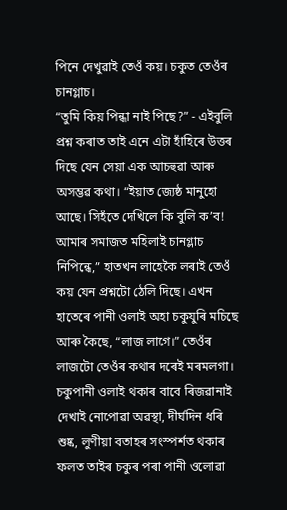পিনে দেখুৱাই তেওঁ কয়। চকুত তেওঁৰ চানগ্লাচ।
“তুমি কিয় পিন্ধা নাই পিছে?” - এইবুলি প্ৰশ্ন কৰাত তাই এনে এটা হাঁহিৰে উত্তৰ দিছে যেন সেয়া এক আচহুৱা আৰু অসম্ভৱ কথা। “ইয়াত জ্যেষ্ঠ মানুহো আছে। সিহঁতে দেখিলে কি বুলি ক’ব! আমাৰ সমাজত মহিলাই চানগ্লাচ নিপিন্ধে,” হাতখন লাহেকৈ লৰাই তেওঁ কয় যেন প্ৰশ্নটো ঠেলি দিছে। এখন হাতেৰে পানী ওলাই অহা চকুযুৰি মচিছে আৰু কৈছে, “লাজ লাগে।” তেওঁৰ লাজটো তেওঁৰ কথাৰ দৰেই মৰমলগা।
চকুপানী ওলাই থকাৰ বাবে ৰিজৱানাই দেখাই নোপোৱা অৱস্থা, দীৰ্ঘদিন ধৰি শুষ্ক, লুণীয়া বতাহৰ সংস্পৰ্শত থকাৰ ফলত তাইৰ চকুৰ পৰা পানী ওলোৱা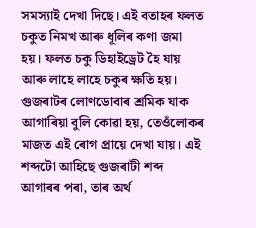সমস্যাই দেখা দিছে। এই বতাহৰ ফলত চকুত নিমখ আৰু ধূলিৰ কণা জমা হয়। ফলত চকু ডিহাইড্ৰেট হৈ যায় আৰু লাহে লাহে চকুৰ ক্ষতি হয়। গুজৰাটৰ লোণডোবাৰ শ্ৰমিক যাক আগাৰিয়া বুলি কোৱা হয়, তেওঁলোকৰ মাজত এই ৰোগ প্ৰায়ে দেখা যায়। এই শব্দটো আহিছে গুজৰাটী শব্দ আগাৰৰ পৰা, তাৰ অৰ্থ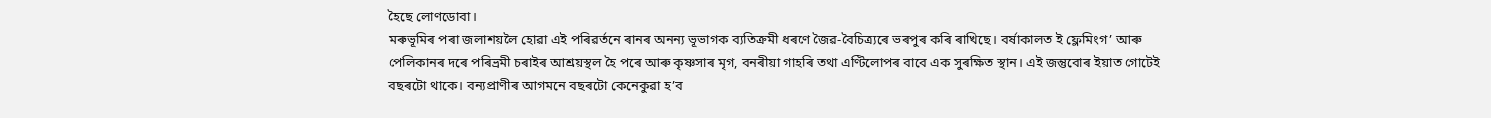হৈছে লোণডোবা।
মৰুভূমিৰ পৰা জলাশয়লৈ হোৱা এই পৰিৱৰ্তনে ৰানৰ অনন্য ভূভাগক ব্যতিক্ৰমী ধৰণে জৈৱ-বৈচিত্ৰ্যৰে ভৰপুৰ কৰি ৰাখিছে। বৰ্ষাকালত ই ফ্লেমিংগ’ আৰু পেলিকানৰ দৰে পৰিভ্ৰমী চৰাইৰ আশ্ৰয়স্থল হৈ পৰে আৰু কৃষ্ণসাৰ মৃগ, বনৰীয়া গাহৰি তথা এণ্টিলোপৰ বাবে এক সুৰক্ষিত স্থান। এই জন্তুবোৰ ইয়াত গোটেই বছৰটো থাকে। বন্যপ্ৰাণীৰ আগমনে বছৰটো কেনেকুৱা হ’ব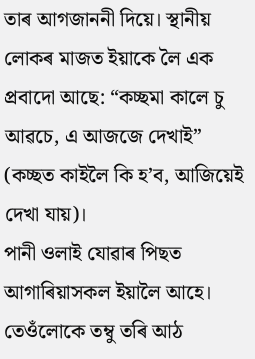তাৰ আগজাননী দিয়ে। স্থানীয় লোকৰ মাজত ইয়াকে লৈ এক প্ৰবাদো আছে: “কচ্ছমা কালে চু আৱচে, এ আজজে দেখাই” (কচ্ছত কাইলৈ কি হ’ব, আজিয়েই দেখা যায়)।
পানী ওলাই যোৱাৰ পিছত আগাৰিয়াসকল ইয়ালৈ আহে। তেওঁলোকে তম্বু তৰি আঠ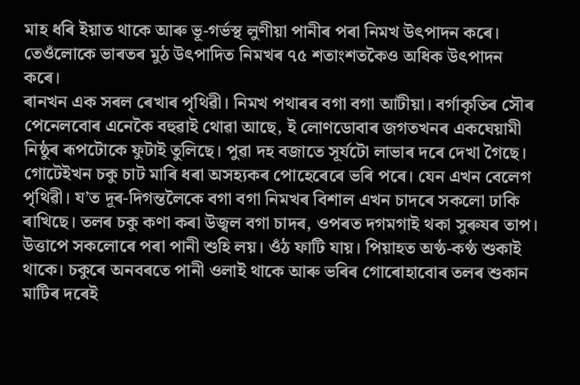মাহ ধৰি ইয়াত থাকে আৰু ভূ-গৰ্ভস্থ লুণীয়া পানীৰ পৰা নিমখ উৎপাদন কৰে। তেওঁলোকে ভাৰতৰ মুঠ উৎপাদিত নিমখৰ ৭৫ শতাংশতকৈও অধিক উৎপাদন কৰে।
ৰানখন এক সৰল ৰেখাৰ পৃথিৱী। নিমখ পথাৰৰ বগা বগা আটীয়া। বৰ্গাকৃতিৰ সৌৰ পেনেলবোৰ এনেকৈ বহুৱাই থোৱা আছে, ই লোণডোবাৰ জগতখনৰ একঘেয়ামী নিষ্ঠুৰ ৰূপটোকে ফুটাই তুলিছে। পুৱা দহ বজাতে সূৰ্যটো লাভাৰ দৰে দেখা গৈছে। গোটেইখন চকু চাট মাৰি ধৰা অসহ্যকৰ পোহেৰেৰে ভৰি পৰে। যেন এখন বেলেগ পৃথিৱী। য’ত দূৰ-দিগন্তলৈকে বগা বগা নিমখৰ বিশাল এখন চাদৰে সকলো ঢাকি ৰাখিছে। তলৰ চকু কণা কৰা উজ্বল বগা চাদৰ, ওপৰত দগমগাই থকা সুৰুযৰ তাপ। উত্তাপে সকলোৰে পৰা পানী শুহি লয়। ওঁঠ ফাটি যায়। পিয়াহত অণ্ঠ-কণ্ঠ শুকাই থাকে। চকুৰে অনবৰতে পানী ওলাই থাকে আৰু ভৰিৰ গোৰোহাবোৰ তলৰ শুকান মাটিৰ দৰেই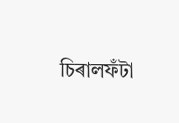চিৰালফঁটা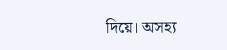দিয়ে। অসহ্য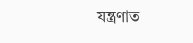যন্ত্ৰণাত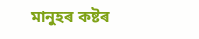মানুহৰ কষ্টৰ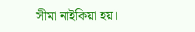সীমা নাইকিয়া হয়।